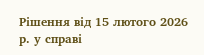Рішення від 15 лютого 2026 р. у справі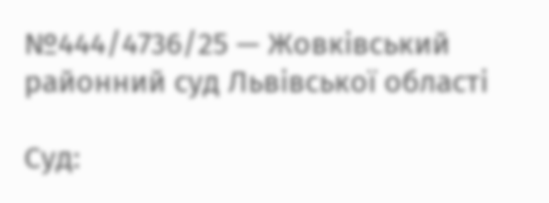№444/4736/25 — Жовківський районний суд Львівської області

Суд: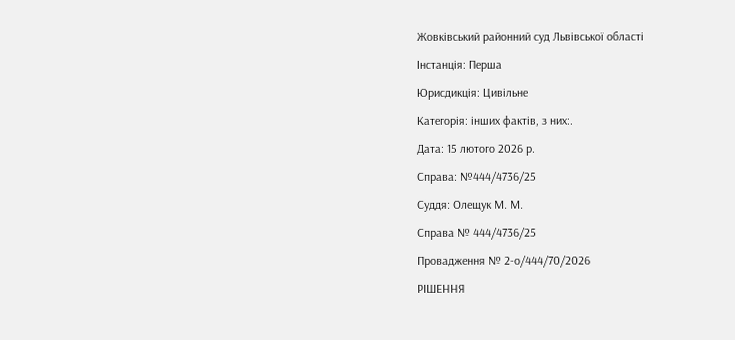Жовківський районний суд Львівської області

Інстанція: Перша

Юрисдикція: Цивільне

Категорія: інших фактів, з них:.

Дата: 15 лютого 2026 р.

Справа: №444/4736/25

Суддя: Олещук М. М.

Справа № 444/4736/25

Провадження № 2-о/444/70/2026

РІШЕННЯ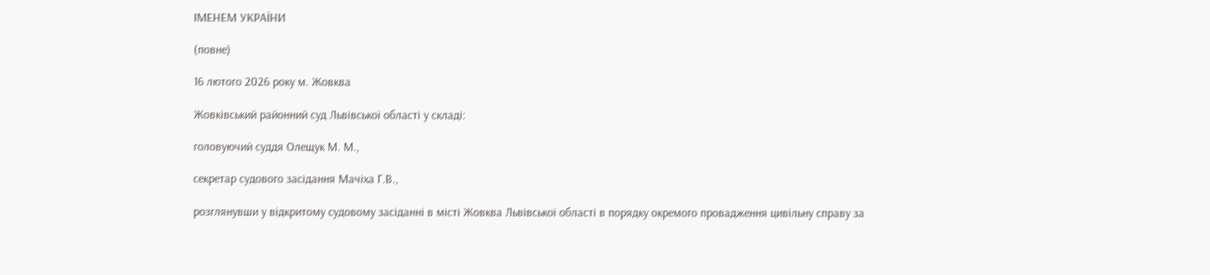ІМЕНЕМ УКРАЇНИ

(повне)

16 лютого 2026 року м. Жовква

Жовківський районний суд Львівської області у складі:

головуючий суддя Олещук М. М.,

секретар судового засідання Мачіха Г.В.,

розглянувши у відкритому судовому засіданні в місті Жовква Львівської області в порядку окремого провадження цивільну справу за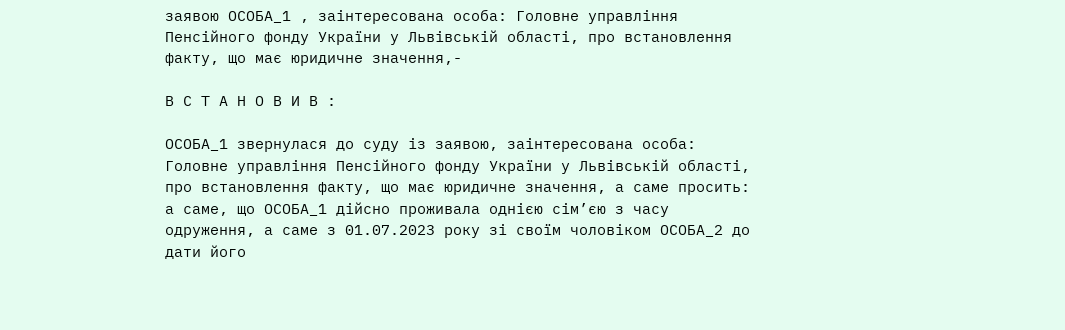заявою ОСОБА_1 , заінтересована особа: Головне управління Пенсійного фонду України у Львівській області, про встановлення факту, що має юридичне значення,-

В С Т А Н О В И В :

ОСОБА_1 звернулася до суду із заявою, заінтересована особа: Головне управління Пенсійного фонду України у Львівській області, про встановлення факту, що має юридичне значення, а саме просить: а саме, що ОСОБА_1 дійсно проживала однією сім’єю з часу одруження, а саме з 01.07.2023 року зі своїм чоловіком ОСОБА_2 до дати його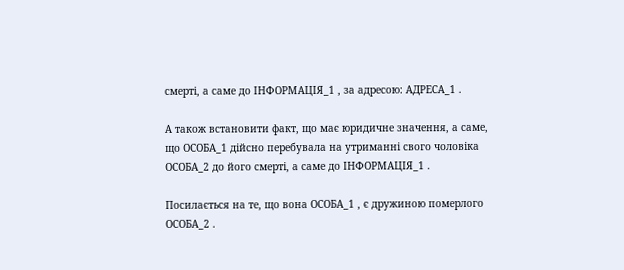смерті, а саме до ІНФОРМАЦІЯ_1 , за адресою: АДРЕСА_1 .

А також встановити факт, що має юридичне значення, а саме, що ОСОБА_1 дійсно перебувала на утриманні свого чоловіка ОСОБА_2 до його смерті, а саме до ІНФОРМАЦІЯ_1 .

Посилається на те, що вона ОСОБА_1 , є дружиною померлого ОСОБА_2 .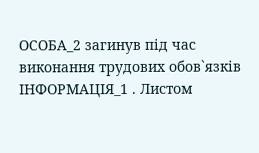ОСОБА_2 загинув під час виконання трудових обов`язків ІНФОРМАЦІЯ_1 . Листом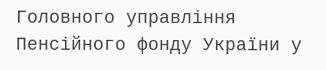Головного управління Пенсійного фонду України у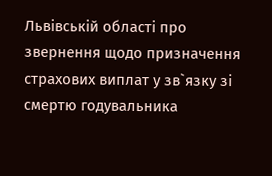Львівській області про звернення щодо призначення страхових виплат у зв`язку зі смертю годувальника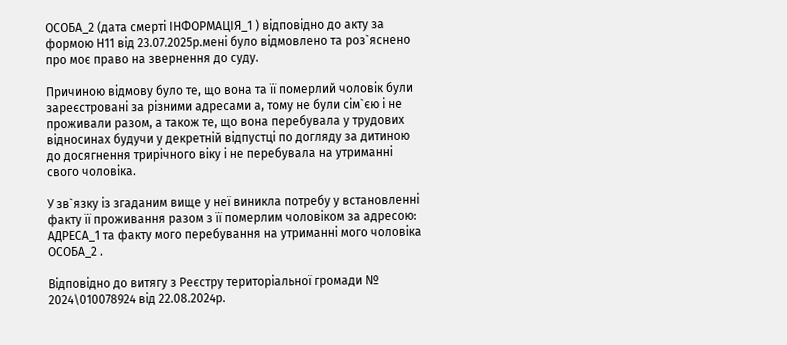ОСОБА_2 (дата смерті ІНФОРМАЦІЯ_1 ) відповідно до акту за формою Н11 від 23.07.2025р.мені було відмовлено та роз`яснено про моє право на звернення до суду.

Причиною відмову було те, що вона та її померлий чоловік були зареєстровані за різними адресами а, тому не були сім`єю і не проживали разом, а також те, що вона перебувала у трудових відносинах будучи у декретній відпустці по догляду за дитиною до досягнення трирічного віку і не перебувала на утриманні свого чоловіка.

У зв`язку із згаданим вище у неї виникла потребу у встановленні факту її проживання разом з її померлим чоловіком за адресою: АДРЕСА_1 та факту мого перебування на утриманні мого чоловіка ОСОБА_2 .

Відповідно до витягу з Реєстру територіальної громади № 2024\010078924 від 22.08.2024р.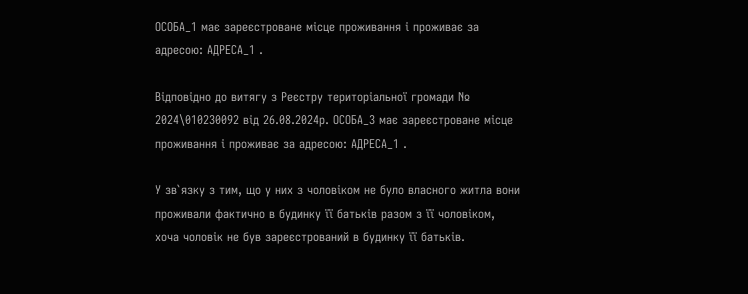ОСОБА_1 має зареєстроване місце проживання і проживає за адресою: АДРЕСА_1 .

Відповідно до витягу з Реєстру територіальної громади № 2024\010230092 від 26.08.2024р. ОСОБА_3 має зареєстроване місце проживання і проживає за адресою: АДРЕСА_1 .

У зв`язку з тим, що у них з чоловіком не було власного житла вони проживали фактично в будинку її батьків разом з її чоловіком, хоча чоловік не був зареєстрований в будинку її батьків.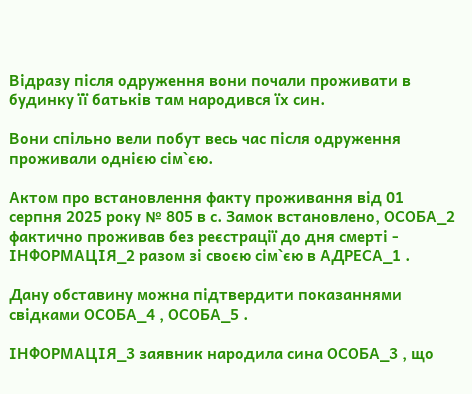Відразу після одруження вони почали проживати в будинку її батьків там народився їх син.

Вони спільно вели побут весь час після одруження проживали однією сім`єю.

Актом про встановлення факту проживання від 01 серпня 2025 року № 805 в с. Замок встановлено, ОСОБА_2 фактично проживав без реєстрації до дня смерті - ІНФОРМАЦІЯ_2 разом зі своєю сім`єю в АДРЕСА_1 .

Дану обставину можна підтвердити показаннями свідками ОСОБА_4 , ОСОБА_5 .

ІНФОРМАЦІЯ_3 заявник народила сина ОСОБА_3 , що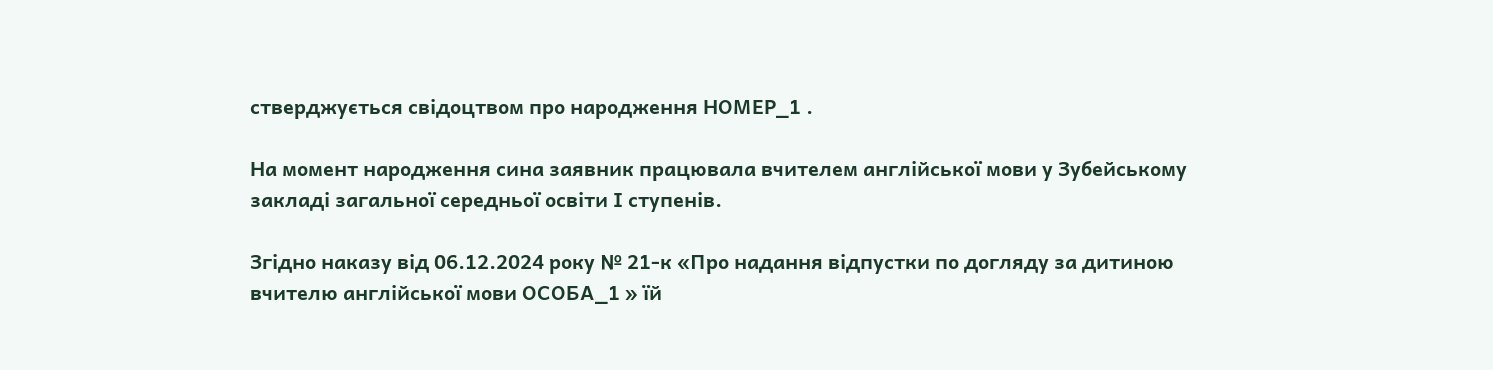стверджується свідоцтвом про народження НОМЕР_1 .

На момент народження сина заявник працювала вчителем англійської мови у Зубейському закладі загальної середньої освіти І ступенів.

Згідно наказу від 06.12.2024 року № 21-к «Про надання відпустки по догляду за дитиною вчителю англійської мови ОСОБА_1 » їй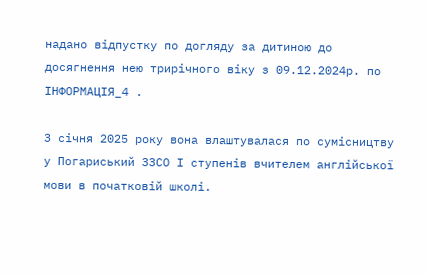надано відпустку по догляду за дитиною до досягнення нею трирічного віку з 09.12.2024р. по ІНФОРМАЦІЯ_4 .

З січня 2025 року вона влаштувалася по сумісництву у Погариський ЗЗСО І ступенів вчителем англійської мови в початковій школі.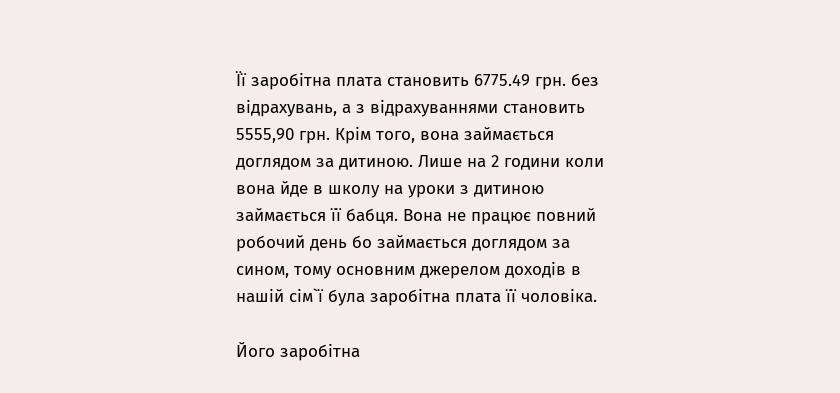Її заробітна плата становить 6775.49 грн. без відрахувань, а з відрахуваннями становить 5555,90 грн. Крім того, вона займається доглядом за дитиною. Лише на 2 години коли вона йде в школу на уроки з дитиною займається її бабця. Вона не працює повний робочий день бо займається доглядом за сином, тому основним джерелом доходів в нашій сім`ї була заробітна плата її чоловіка.

Його заробітна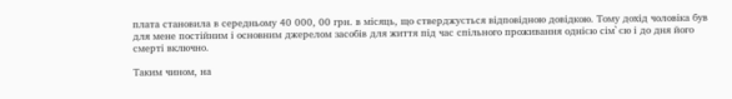плата становила в середньому 40 000, 00 грн. в місяць, що стверджується відповідною довідкою. Тому дохід чоловіка був для мене постійним і основним джерелом засобів для життя під час спільного проживання однією сім`єю і до дня його смерті включно.

Таким чином, на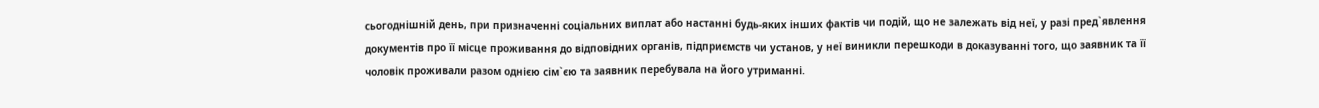сьогоднішній день, при призначенні соціальних виплат або настанні будь-яких інших фактів чи подій, що не залежать від неї, у разі пред`явлення документів про її місце проживання до відповідних органів, підприємств чи установ, у неї виникли перешкоди в доказуванні того, що заявник та її чоловік проживали разом однією сім`єю та заявник перебувала на його утриманні.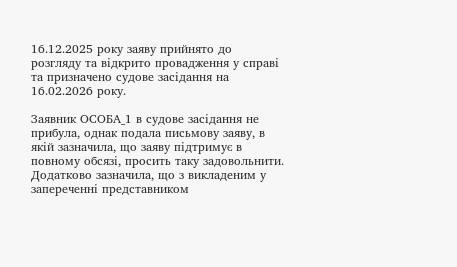16.12.2025 року заяву прийнято до розгляду та відкрито провадження у справі та призначено судове засідання на 16.02.2026 року.

Заявник ОСОБА_1 в судове засідання не прибула, однак подала письмову заяву, в якій зазначила, що заяву підтримує в повному обсязі, просить таку задовольнити. Додатково зазначила, що з викладеним у запереченні представником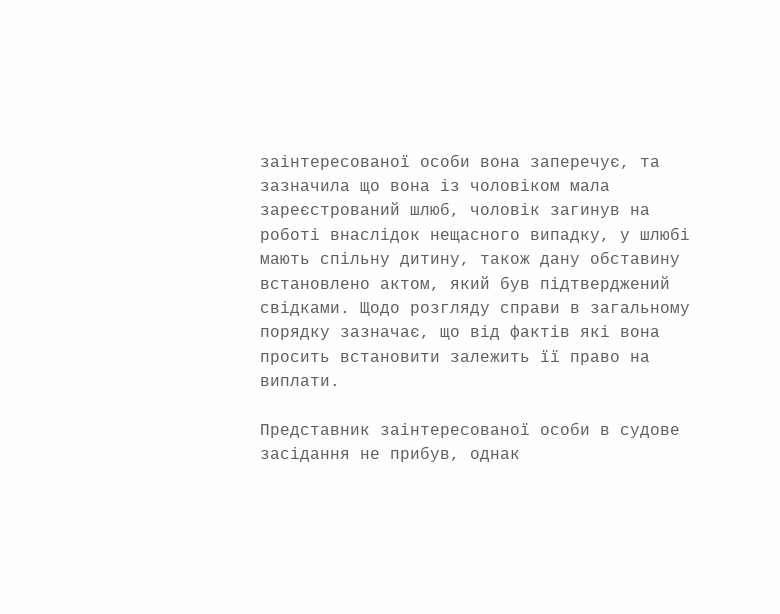заінтересованої особи вона заперечує, та зазначила що вона із чоловіком мала зареєстрований шлюб, чоловік загинув на роботі внаслідок нещасного випадку, у шлюбі мають спільну дитину, також дану обставину встановлено актом, який був підтверджений свідками. Щодо розгляду справи в загальному порядку зазначає, що від фактів які вона просить встановити залежить її право на виплати.

Представник заінтересованої особи в судове засідання не прибув, однак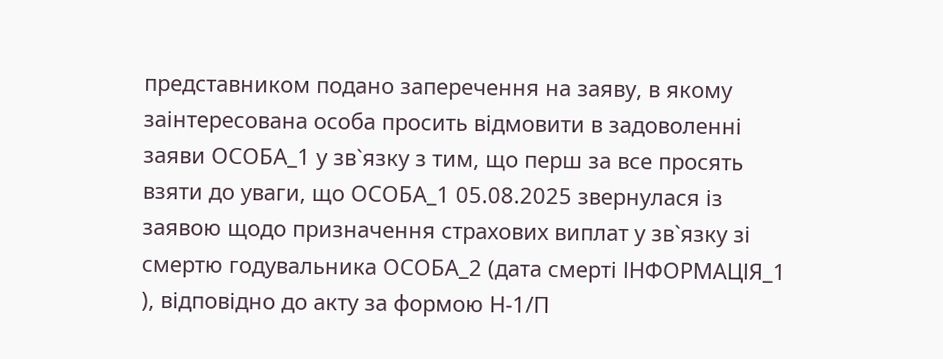представником подано заперечення на заяву, в якому заінтересована особа просить відмовити в задоволенні заяви ОСОБА_1 у зв`язку з тим, що перш за все просять взяти до уваги, що ОСОБА_1 05.08.2025 звернулася із заявою щодо призначення страхових виплат у зв`язку зі смертю годувальника ОСОБА_2 (дата смерті ІНФОРМАЦІЯ_1 ), відповідно до акту за формою Н-1/П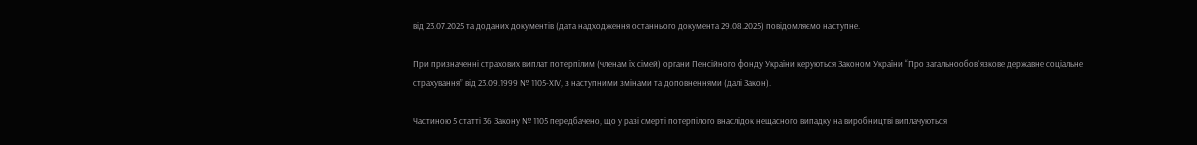від 23.07.2025 та доданих документів (дата надходження останнього документа 29.08.2025) повідомляємо наступне.

При призначенні страхових виплат потерпілим (членам їх сімей) органи Пенсійного фонду України керуються Законом України “Про загальнообов`язкове державне соціальне страхування” від 23.09.1999 № 1105-ХIV, з наступними змінами та доповненнями (далі Закон).

Частиною 5 статті 36 Закону № 1105 передбачено, що у разі смерті потерпілого внаслідок нещасного випадку на виробництві виплачуються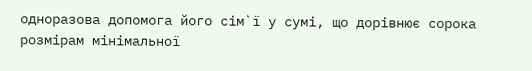одноразова допомога його сім`ї у сумі, що дорівнює сорока розмірам мінімальної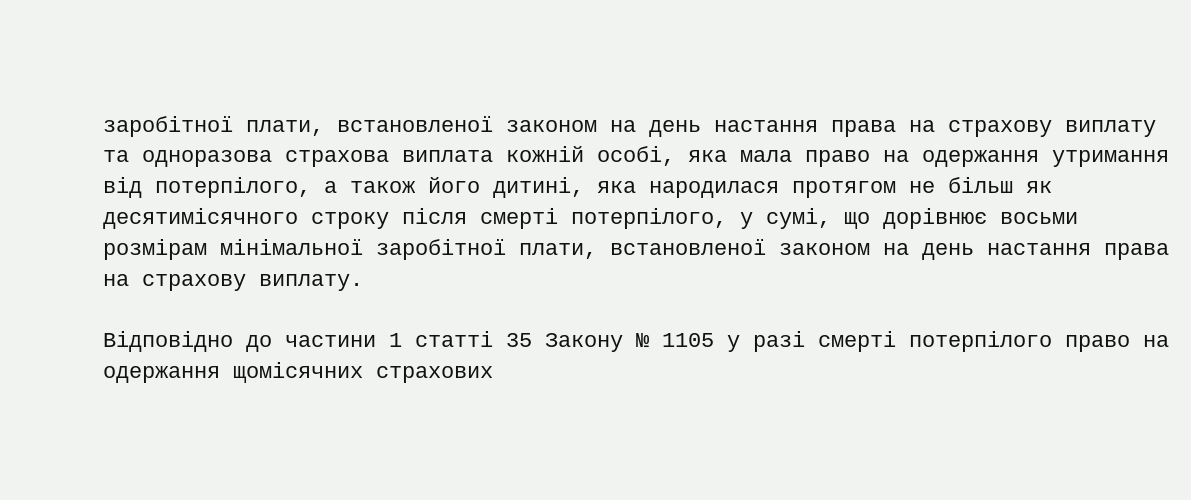заробітної плати, встановленої законом на день настання права на страхову виплату та одноразова страхова виплата кожній особі, яка мала право на одержання утримання від потерпілого, а також його дитині, яка народилася протягом не більш як десятимісячного строку після смерті потерпілого, у сумі, що дорівнює восьми розмірам мінімальної заробітної плати, встановленої законом на день настання права на страхову виплату.

Відповідно до частини 1 статті 35 Закону № 1105 у разі смерті потерпілого право на одержання щомісячних страхових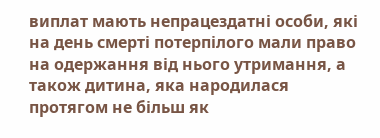виплат мають непрацездатні особи, які на день смерті потерпілого мали право на одержання від нього утримання, а також дитина, яка народилася протягом не більш як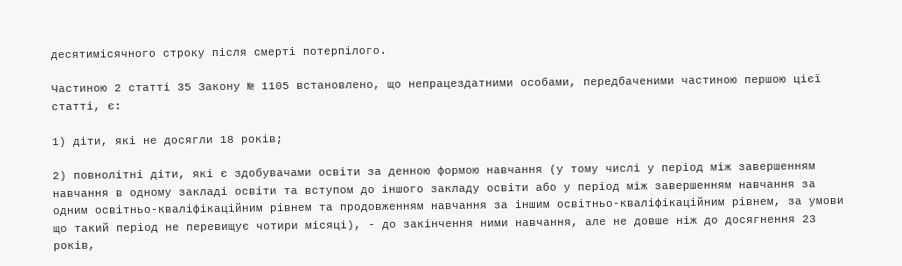десятимісячного строку після смерті потерпілого.

Частиною 2 статті 35 Закону № 1105 встановлено, що непрацездатними особами, передбаченими частиною першою цієї статті, є:

1) діти, які не досягли 18 років;

2) повнолітні діти, які є здобувачами освіти за денною формою навчання (у тому числі у період між завершенням навчання в одному закладі освіти та вступом до іншого закладу освіти або у період між завершенням навчання за одним освітньо-кваліфікаційним рівнем та продовженням навчання за іншим освітньо-кваліфікаційним рівнем, за умови що такий період не перевищує чотири місяці), - до закінчення ними навчання, але не довше ніж до досягнення 23 років,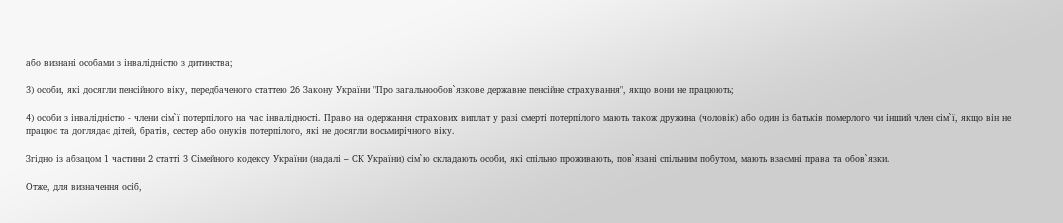або визнані особами з інвалідністю з дитинства;

3) особи, які досягли пенсійного віку, передбаченого статтею 26 Закону України "Про загальнообов`язкове державне пенсійне страхування", якщо вони не працюють;

4) особи з інвалідністю - члени сім`ї потерпілого на час інвалідності. Право на одержання страхових виплат у разі смерті потерпілого мають також дружина (чоловік) або один із батьків померлого чи інший член сім`ї, якщо він не працює та доглядає дітей, братів, сестер або онуків потерпілого, які не досягли восьмирічного віку.

Згідно із абзацом 1 частини 2 статті 3 Сімейного кодексу України (надалі – СК України) сім`ю складають особи, які спільно проживають, пов`язані спільним побутом, мають взаємні права та обов`язки.

Отже, для визначення осіб,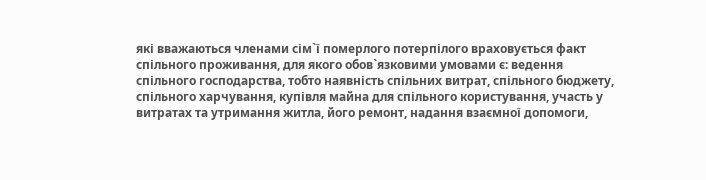які вважаються членами сім`ї померлого потерпілого враховується факт спільного проживання, для якого обов`язковими умовами є: ведення спільного господарства, тобто наявність спільних витрат, спільного бюджету, спільного харчування, купівля майна для спільного користування, участь у витратах та утримання житла, його ремонт, надання взаємної допомоги,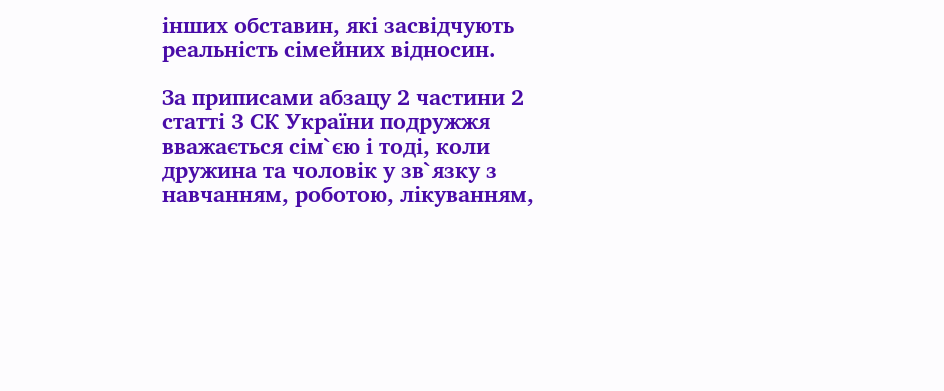інших обставин, які засвідчують реальність сімейних відносин.

За приписами абзацу 2 частини 2 статті 3 СК України подружжя вважається сім`єю і тоді, коли дружина та чоловік у зв`язку з навчанням, роботою, лікуванням,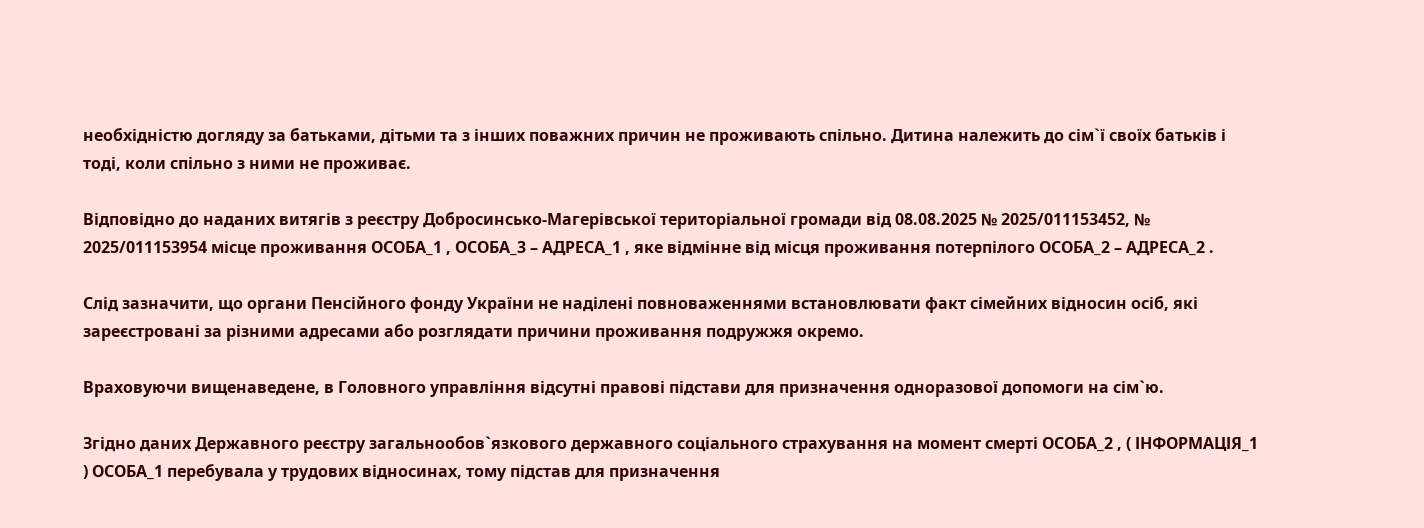необхідністю догляду за батьками, дітьми та з інших поважних причин не проживають спільно. Дитина належить до сім`ї своїх батьків і тоді, коли спільно з ними не проживає.

Відповідно до наданих витягів з реєстру Добросинсько-Магерівської територіальної громади від 08.08.2025 № 2025/011153452, № 2025/011153954 місце проживання ОСОБА_1 , ОСОБА_3 – АДРЕСА_1 , яке відмінне від місця проживання потерпілого ОСОБА_2 – АДРЕСА_2 .

Слід зазначити, що органи Пенсійного фонду України не наділені повноваженнями встановлювати факт сімейних відносин осіб, які зареєстровані за різними адресами або розглядати причини проживання подружжя окремо.

Враховуючи вищенаведене, в Головного управління відсутні правові підстави для призначення одноразової допомоги на сім`ю.

Згідно даних Державного реєстру загальнообов`язкового державного соціального страхування на момент смерті ОСОБА_2 , ( ІНФОРМАЦІЯ_1 ) ОСОБА_1 перебувала у трудових відносинах, тому підстав для призначення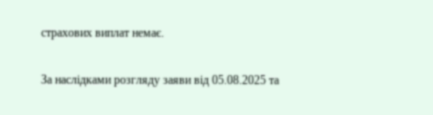страхових виплат немає.

За наслідками розгляду заяви від 05.08.2025 та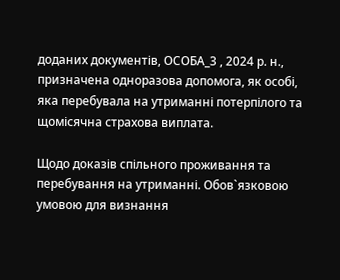доданих документів, ОСОБА_3 , 2024 р. н., призначена одноразова допомога, як особі, яка перебувала на утриманні потерпілого та щомісячна страхова виплата.

Щодо доказів спільного проживання та перебування на утриманні. Обов`язковою умовою для визнання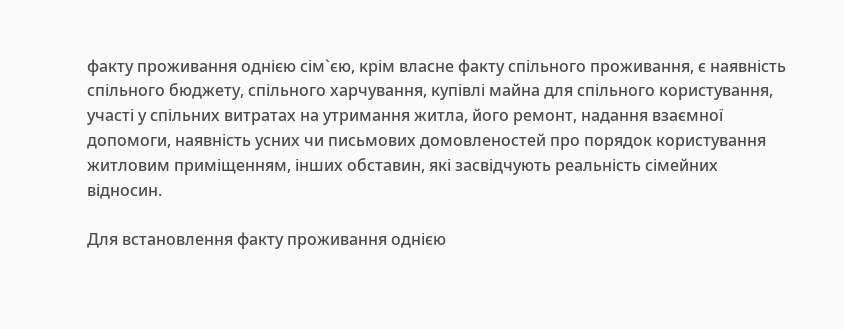факту проживання однією сім`єю, крім власне факту спільного проживання, є наявність спільного бюджету, спільного харчування, купівлі майна для спільного користування, участі у спільних витратах на утримання житла, його ремонт, надання взаємної допомоги, наявність усних чи письмових домовленостей про порядок користування житловим приміщенням, інших обставин, які засвідчують реальність сімейних відносин.

Для встановлення факту проживання однією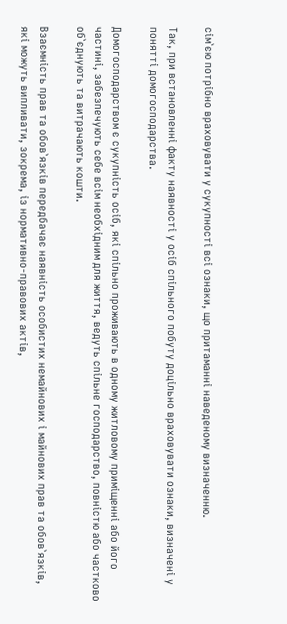сім`єю потрібно враховувати у сукупності всі ознаки, що притаманні наведеному визначенню.

Так, при встановленні факту наявності у осіб спільного побуту доцільно враховувати ознаки, визначені у понятті домогосподарства.

Домогосподарством є сукупність осіб, які спільно проживають в одному житловому приміщенні або його частині, забезпечують себе всім необхідним для життя, ведуть спільне господарство, повністю або частково об`єднують та витрачають кошти.

Взаємність прав та обов`язків передбачає наявність особистих немайнових і майнових прав та обов`язків, які можуть випливати, зокрема, із нормативно-правових актів,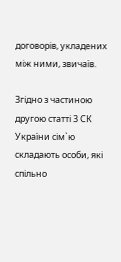договорів, укладених між ними, звичаїв.

Згідно з частиною другою статті 3 СК України сім`ю складають особи, які спільно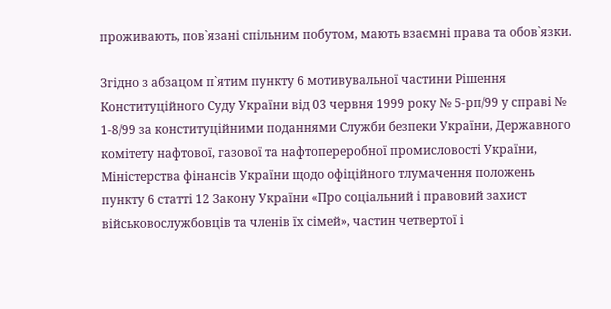проживають, пов`язані спільним побутом, мають взаємні права та обов`язки.

Згідно з абзацом п`ятим пункту 6 мотивувальної частини Рішення Конституційного Суду України від 03 червня 1999 року № 5-рп/99 у справі № 1-8/99 за конституційними поданнями Служби безпеки України, Державного комітету нафтової, газової та нафтопереробної промисловості України, Міністерства фінансів України щодо офіційного тлумачення положень пункту 6 статті 12 Закону України «Про соціальний і правовий захист військовослужбовців та членів їх сімей», частин четвертої і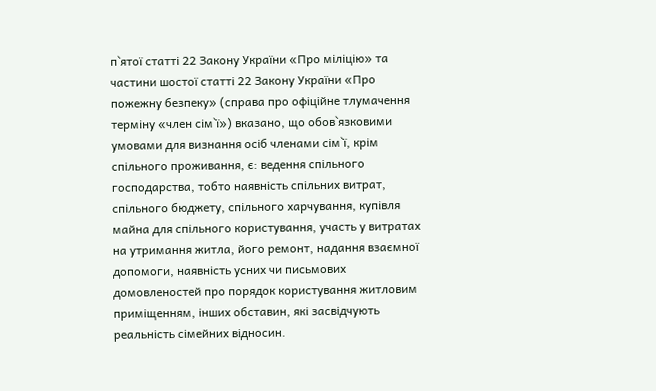п`ятої статті 22 Закону України «Про міліцію» та частини шостої статті 22 Закону України «Про пожежну безпеку» (справа про офіційне тлумачення терміну «член сім`ї») вказано, що обов`язковими умовами для визнання осіб членами сім`ї, крім спільного проживання, є: ведення спільного господарства, тобто наявність спільних витрат, спільного бюджету, спільного харчування, купівля майна для спільного користування, участь у витратах на утримання житла, його ремонт, надання взаємної допомоги, наявність усних чи письмових домовленостей про порядок користування житловим приміщенням, інших обставин, які засвідчують реальність сімейних відносин.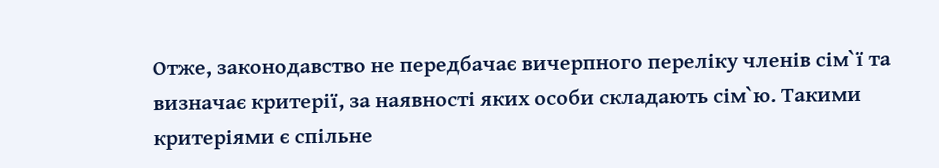Отже, законодавство не передбачає вичерпного переліку членів сім`ї та визначає критерії, за наявності яких особи складають сім`ю. Такими критеріями є спільне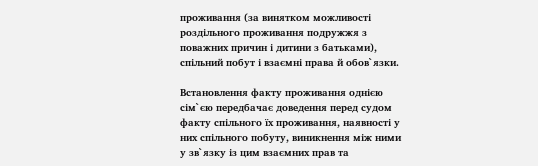проживання (за винятком можливості роздільного проживання подружжя з поважних причин і дитини з батьками), спільний побут і взаємні права й обов`язки.

Встановлення факту проживання однією сім`єю передбачає доведення перед судом факту спільного їх проживання, наявності у них спільного побуту, виникнення між ними у зв`язку із цим взаємних прав та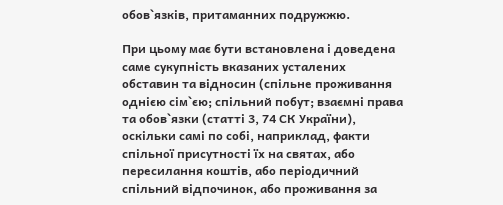обов`язків, притаманних подружжю.

При цьому має бути встановлена і доведена саме сукупність вказаних усталених обставин та відносин (спільне проживання однією сім`єю; спільний побут; взаємні права та обов`язки (статті 3, 74 СК України), оскільки самі по собі, наприклад, факти спільної присутності їх на святах, або пересилання коштів, або періодичний спільний відпочинок, або проживання за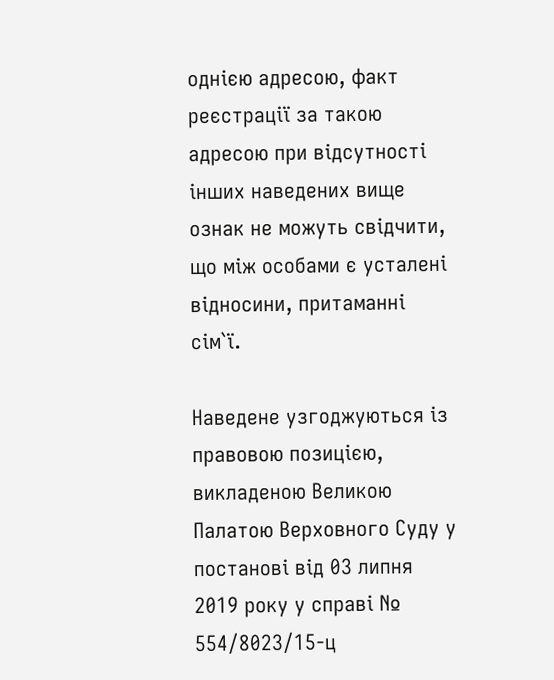однією адресою, факт реєстрації за такою адресою при відсутності інших наведених вище ознак не можуть свідчити, що між особами є усталені відносини, притаманні сім`ї.

Наведене узгоджуються із правовою позицією, викладеною Великою Палатою Верховного Суду у постанові від 03 липня 2019 року у справі № 554/8023/15-ц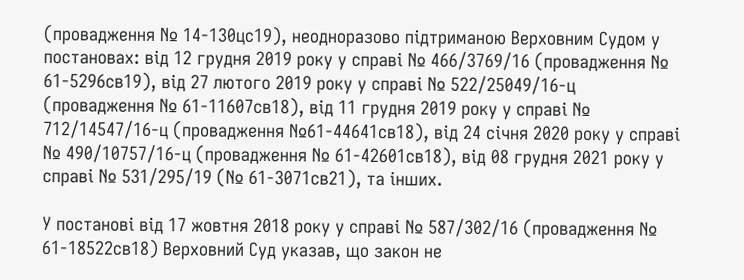(провадження № 14-130цс19), неодноразово підтриманою Верховним Судом у постановах: від 12 грудня 2019 року у справі № 466/3769/16 (провадження № 61-5296св19), від 27 лютого 2019 року у справі № 522/25049/16-ц (провадження № 61-11607св18), від 11 грудня 2019 року у справі № 712/14547/16-ц (провадження №61-44641св18), від 24 січня 2020 року у справі № 490/10757/16-ц (провадження № 61-42601св18), від 08 грудня 2021 року у справі № 531/295/19 (№ 61-3071св21), та інших.

У постанові від 17 жовтня 2018 року у справі № 587/302/16 (провадження № 61-18522св18) Верховний Суд указав, що закон не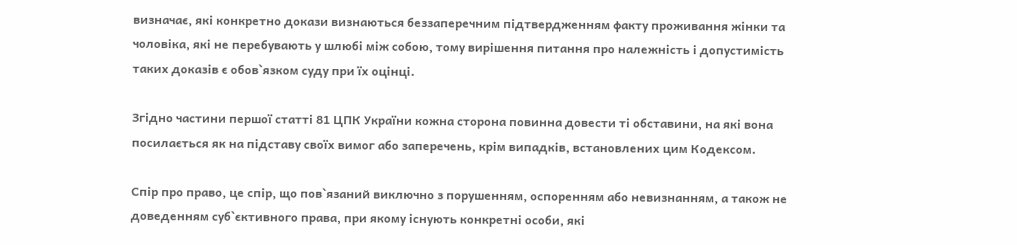визначає, які конкретно докази визнаються беззаперечним підтвердженням факту проживання жінки та чоловіка, які не перебувають у шлюбі між собою, тому вирішення питання про належність і допустимість таких доказів є обов`язком суду при їх оцінці.

Згідно частини першої статті 81 ЦПК України кожна сторона повинна довести ті обставини, на які вона посилається як на підставу своїх вимог або заперечень, крім випадків, встановлених цим Кодексом.

Спір про право, це спір, що пов`язаний виключно з порушенням, оспоренням або невизнанням, а також не доведенням суб`єктивного права, при якому існують конкретні особи, які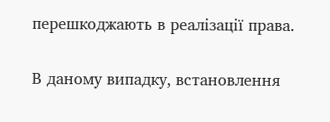перешкоджають в реалізації права.

В даному випадку, встановлення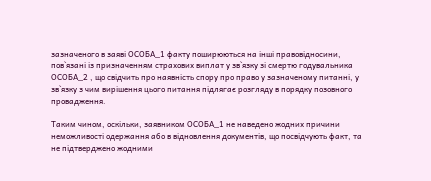зазначеного в заяві ОСОБА_1 факту поширюються на інші правовідносини, пов`язані із призначенням страхових виплат у зв`язку зі смертю годувальника ОСОБА_2 , що свідчить про наявність спору про право у зазначеному питанні, у зв`язку з чим вирішення цього питання підлягає розгляду в порядку позовного провадження.

Таким чином, оскільки, заявником ОСОБА_1 не наведено жодних причини неможливості одержання або в відновлення документів, що посвідчують факт, та не підтверджено жодними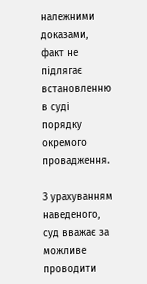належними доказами, факт не підлягає встановленню в суді порядку окремого провадження.

З урахуванням наведеного, суд вважає за можливе проводити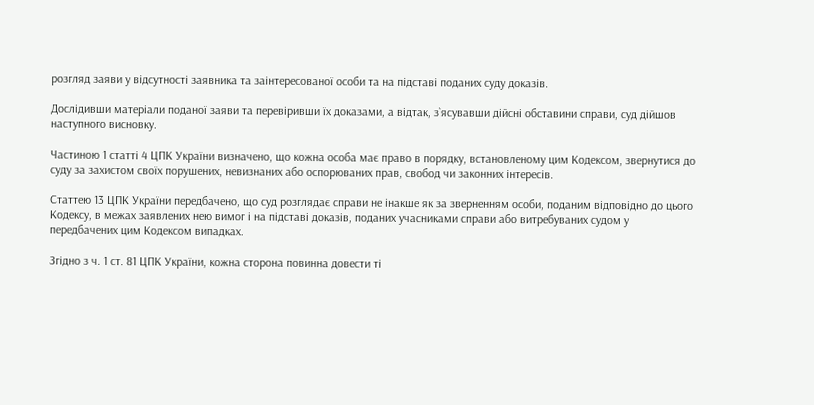розгляд заяви у відсутності заявника та заінтересованої особи та на підставі поданих суду доказів.

Дослідивши матеріали поданої заяви та перевіривши їх доказами, а відтак, з`ясувавши дійсні обставини справи, суд дійшов наступного висновку.

Частиною 1 статті 4 ЦПК України визначено, що кожна особа має право в порядку, встановленому цим Кодексом, звернутися до суду за захистом своїх порушених, невизнаних або оспорюваних прав, свобод чи законних інтересів.

Статтею 13 ЦПК України передбачено, що суд розглядає справи не інакше як за зверненням особи, поданим відповідно до цього Кодексу, в межах заявлених нею вимог і на підставі доказів, поданих учасниками справи або витребуваних судом у передбачених цим Кодексом випадках.

Згідно з ч. 1 ст. 81 ЦПК України, кожна сторона повинна довести ті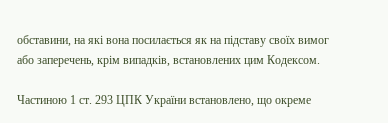обставини, на які вона посилається як на підставу своїх вимог або заперечень, крім випадків, встановлених цим Кодексом.

Частиною 1 ст. 293 ЦПК України встановлено, що окреме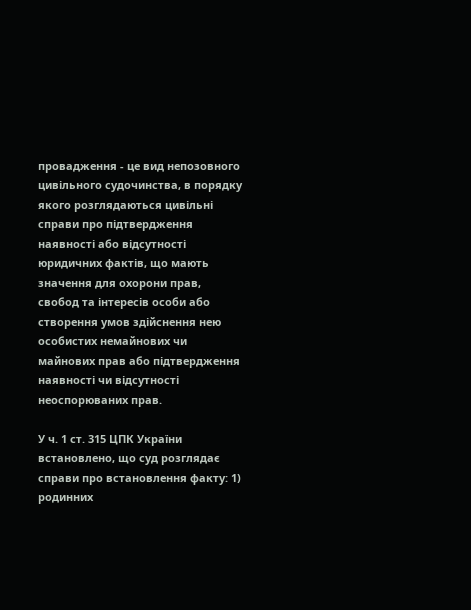провадження - це вид непозовного цивільного судочинства, в порядку якого розглядаються цивільні справи про підтвердження наявності або відсутності юридичних фактів, що мають значення для охорони прав, свобод та інтересів особи або створення умов здійснення нею особистих немайнових чи майнових прав або підтвердження наявності чи відсутності неоспорюваних прав.

У ч. 1 ст. 315 ЦПК України встановлено, що суд розглядає справи про встановлення факту: 1) родинних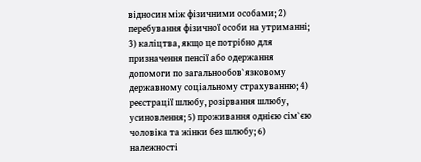відносин між фізичними особами; 2) перебування фізичної особи на утриманні; 3) каліцтва, якщо це потрібно для призначення пенсії або одержання допомоги по загальнообов`язковому державному соціальному страхуванню; 4) реєстрації шлюбу, розірвання шлюбу, усиновлення; 5) проживання однією сім`єю чоловіка та жінки без шлюбу; 6) належності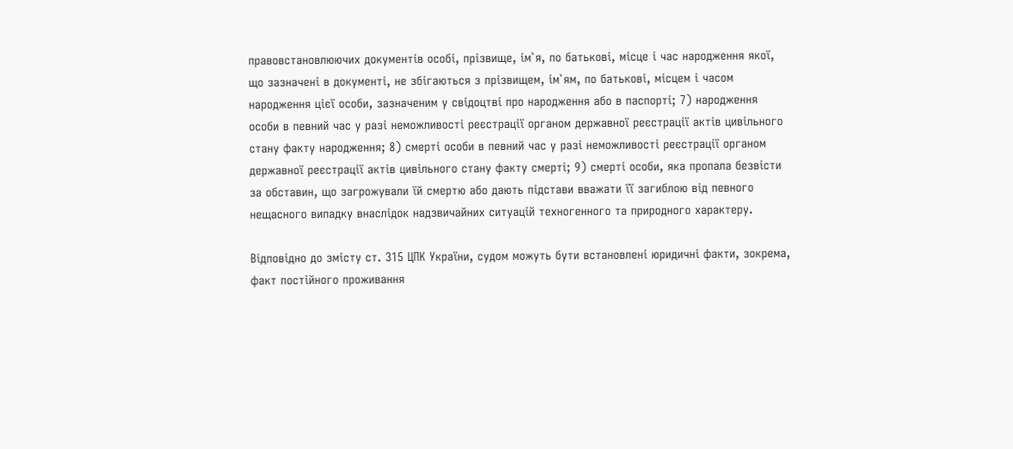правовстановлюючих документів особі, прізвище, ім`я, по батькові, місце і час народження якої, що зазначені в документі, не збігаються з прізвищем, ім`ям, по батькові, місцем і часом народження цієї особи, зазначеним у свідоцтві про народження або в паспорті; 7) народження особи в певний час у разі неможливості реєстрації органом державної реєстрації актів цивільного стану факту народження; 8) смерті особи в певний час у разі неможливості реєстрації органом державної реєстрації актів цивільного стану факту смерті; 9) смерті особи, яка пропала безвісти за обставин, що загрожували їй смертю або дають підстави вважати її загиблою від певного нещасного випадку внаслідок надзвичайних ситуацій техногенного та природного характеру.

Відповідно до змісту ст. 315 ЦПК України, судом можуть бути встановлені юридичні факти, зокрема, факт постійного проживання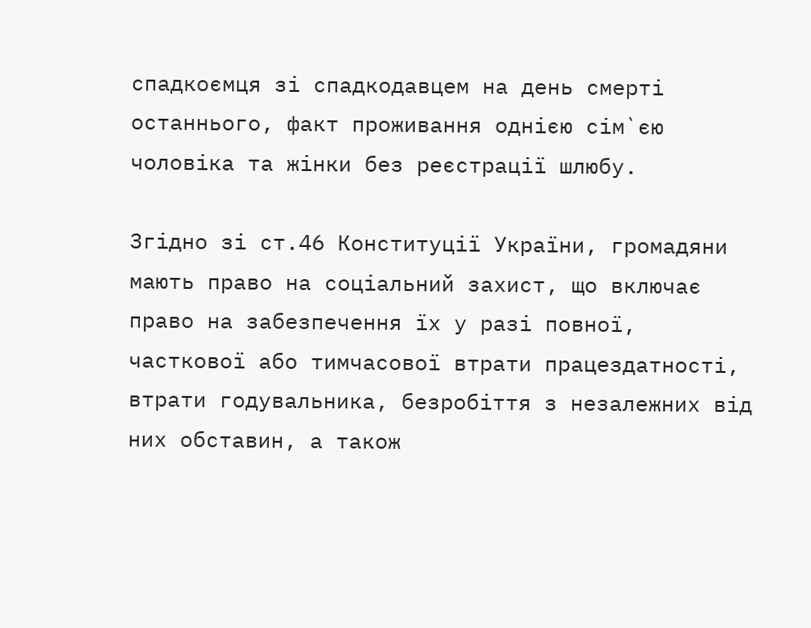спадкоємця зі спадкодавцем на день смерті останнього, факт проживання однією сім`єю чоловіка та жінки без реєстрації шлюбу.

Згідно зі ст.46 Конституції України, громадяни мають право на соціальний захист, що включає право на забезпечення їх у разі повної, часткової або тимчасової втрати працездатності, втрати годувальника, безробіття з незалежних від них обставин, а також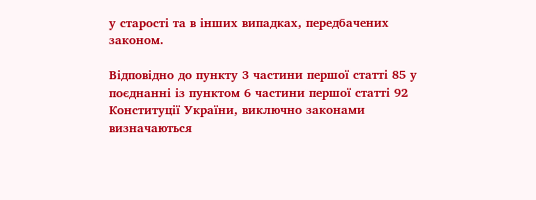у старості та в інших випадках, передбачених законом.

Відповідно до пункту 3 частини першої статті 85 у поєднанні із пунктом 6 частини першої статті 92 Конституції України, виключно законами визначаються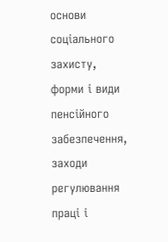основи соціального захисту, форми і види пенсійного забезпечення, заходи регулювання праці і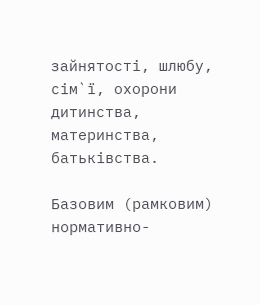зайнятості, шлюбу, сім`ї, охорони дитинства, материнства, батьківства.

Базовим (рамковим) нормативно-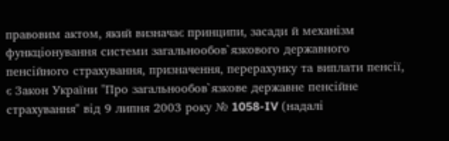правовим актом, який визначає принципи, засади й механізм функціонування системи загальнообов`язкового державного пенсійного страхування, призначення, перерахунку та виплати пенсії, є Закон України "Про загальнообов`язкове державне пенсійне страхування" від 9 липня 2003 року № 1058-IV (надалі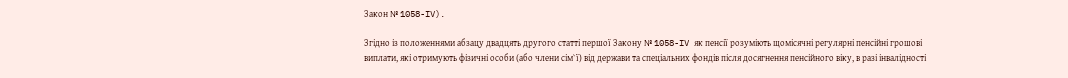Закон № 1058-IV).

Згідно із положеннями абзацу двадцять другого статті першої Закону № 1058-IV як пенсії розуміють щомісячні регулярні пенсійні грошові виплати, які отримують фізичні особи (або члени сім`ї) від держави та спеціальних фондів після досягнення пенсійного віку, в разі інвалідності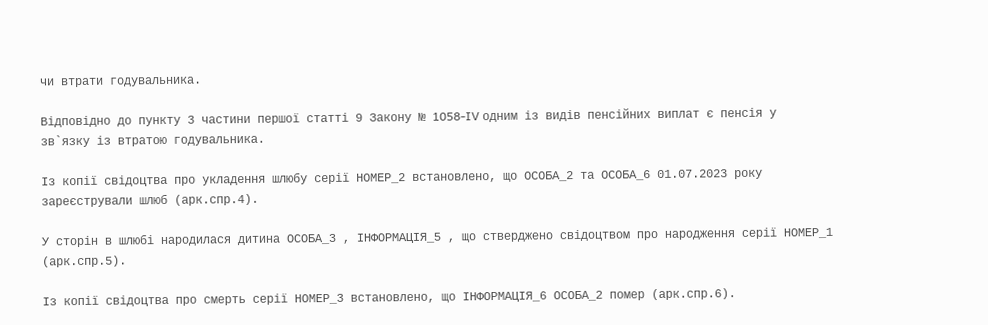чи втрати годувальника.

Відповідно до пункту 3 частини першої статті 9 Закону № 1058-IV одним із видів пенсійних виплат є пенсія у зв`язку із втратою годувальника.

Із копії свідоцтва про укладення шлюбу серії НОМЕР_2 встановлено, що ОСОБА_2 та ОСОБА_6 01.07.2023 року зареєстрували шлюб (арк.спр.4).

У сторін в шлюбі народилася дитина ОСОБА_3 , ІНФОРМАЦІЯ_5 , що стверджено свідоцтвом про народження серії НОМЕР_1 (арк.спр.5).

Із копії свідоцтва про смерть серії НОМЕР_3 встановлено, що ІНФОРМАЦІЯ_6 ОСОБА_2 помер (арк.спр.6).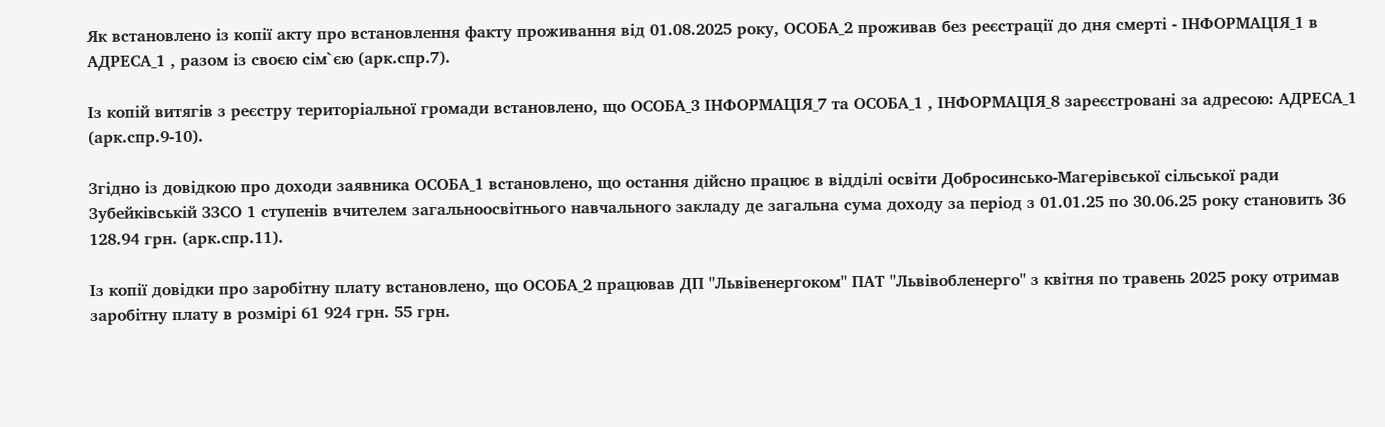Як встановлено із копії акту про встановлення факту проживання від 01.08.2025 року, ОСОБА_2 проживав без реєстрації до дня смерті - ІНФОРМАЦІЯ_1 в АДРЕСА_1 , разом із своєю сім`єю (арк.спр.7).

Із копій витягів з реєстру територіальної громади встановлено, що ОСОБА_3 ІНФОРМАЦІЯ_7 та ОСОБА_1 , ІНФОРМАЦІЯ_8 зареєстровані за адресою: АДРЕСА_1 (арк.спр.9-10).

Згідно із довідкою про доходи заявника ОСОБА_1 встановлено, що остання дійсно працює в відділі освіти Добросинсько-Магерівської сільської ради Зубейківській ЗЗСО 1 ступенів вчителем загальноосвітнього навчального закладу де загальна сума доходу за період з 01.01.25 по 30.06.25 року становить 36 128.94 грн. (арк.спр.11).

Із копії довідки про заробітну плату встановлено, що ОСОБА_2 працював ДП "Львівенергоком" ПАТ "Львівобленерго" з квітня по травень 2025 року отримав заробітну плату в розмірі 61 924 грн. 55 грн.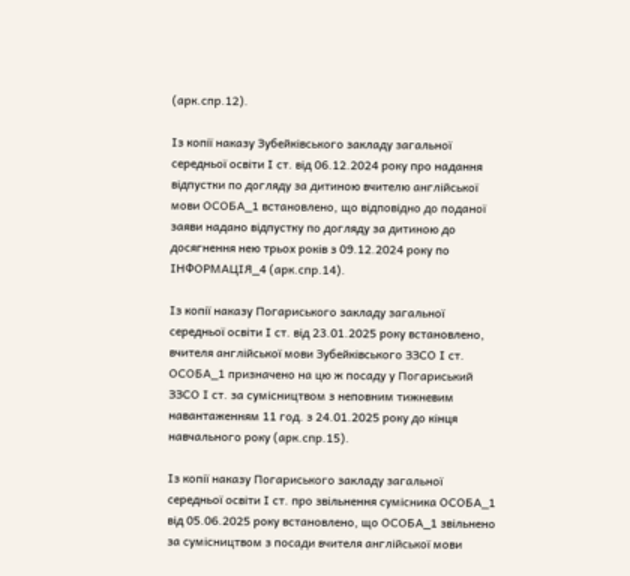(арк.спр.12).

Із копії наказу Зубейківського закладу загальної середньої освіти І ст. від 06.12.2024 року про надання відпустки по догляду за дитиною вчителю англійської мови ОСОБА_1 встановлено, що відповідно до поданої заяви надано відпустку по догляду за дитиною до досягнення нею трьох років з 09.12.2024 року по ІНФОРМАЦІЯ_4 (арк.спр.14).

Із копії наказу Погариського закладу загальної середньої освіти І ст. від 23.01.2025 року встановлено, вчителя англійської мови Зубейківського ЗЗСО І ст. ОСОБА_1 призначено на цю ж посаду у Погариський ЗЗСО І ст. за сумісництвом з неповним тижневим навантаженням 11 год. з 24.01.2025 року до кінця навчального року (арк.спр.15).

Із копії наказу Погариського закладу загальної середньої освіти І ст. про звільнення сумісника ОСОБА_1 від 05.06.2025 року встановлено, що ОСОБА_1 звільнено за сумісництвом з посади вчителя англійської мови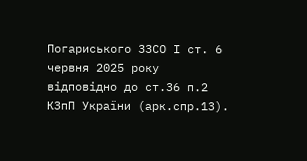Погариського ЗЗСО І ст. 6 червня 2025 року відповідно до ст.36 п.2 КЗпП України (арк.спр.13).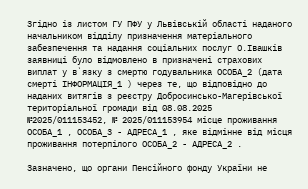Згідно із листом ГУ ПФУ у Львівській області наданого начальником відділу призначення матеріального забезпечення та надання соціальних послуг О.Івашків заявниці було відмовлено в призначені страхових виплат у в`язку з смертю годувальника ОСОБА_2 (дата смерті ІНФОРМАЦІЯ_1 ) через те, що відповідно до наданих витягів з реєстру Добросинсько-Магерівської територіальної громади від 08.08.2025 №2025/011153452, № 2025/011153954 місце проживання ОСОБА_1 , ОСОБА_3 - АДРЕСА_1 , яке відмінне від місця проживання потерпілого ОСОБА_2 - АДРЕСА_2 .

Зазначено, що органи Пенсійного фонду України не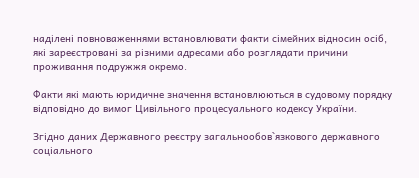наділені повноваженнями встановлювати факти сімейних відносин осіб, які зареєстровані за різними адресами або розглядати причини проживання подружжя окремо.

Факти які мають юридичне значення встановлюються в судовому порядку відповідно до вимог Цивільного процесуального кодексу України.

Згідно даних Державного реєстру загальнообов`язкового державного соціального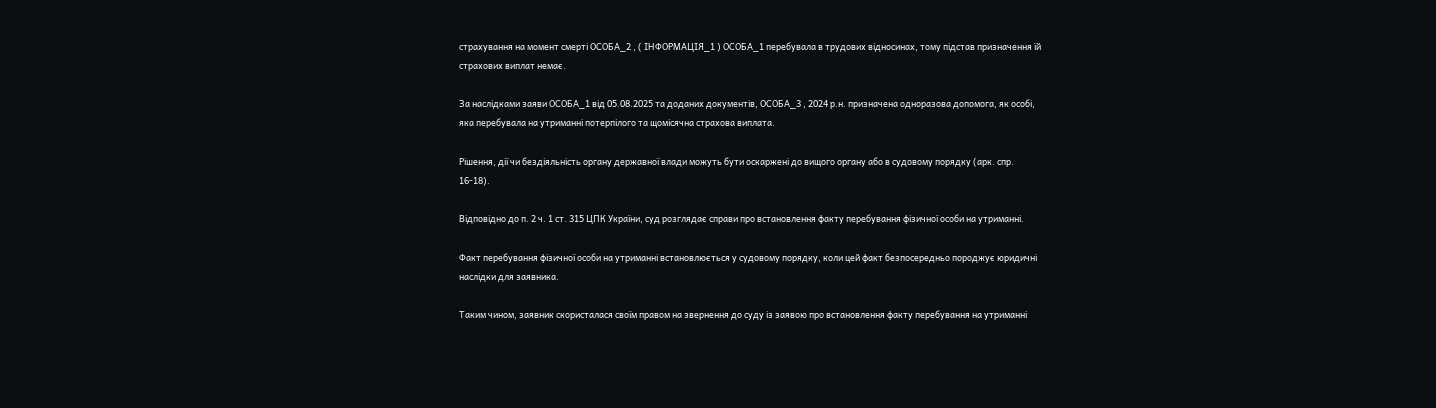страхування на момент смерті ОСОБА_2 , ( ІНФОРМАЦІЯ_1 ) ОСОБА_1 перебувала в трудових відносинах, тому підстав призначення їй страхових виплат немає.

За наслідками заяви ОСОБА_1 від 05.08.2025 та доданих документів, ОСОБА_3 , 2024 р.н. призначена одноразова допомога, як особі, яка перебувала на утриманні потерпілого та щомісячна страхова виплата.

Рішення, дії чи бездіяльність органу державної влади можуть бути оскаржені до вищого органу або в судовому порядку (арк. спр. 16-18).

Відповідно до п. 2 ч. 1 ст. 315 ЦПК України, суд розглядає справи про встановлення факту перебування фізичної особи на утриманні.

Факт перебування фізичної особи на утриманні встановлюється у судовому порядку, коли цей факт безпосередньо породжує юридичні наслідки для заявника.

Таким чином, заявник скористалася своїм правом на звернення до суду із заявою про встановлення факту перебування на утриманні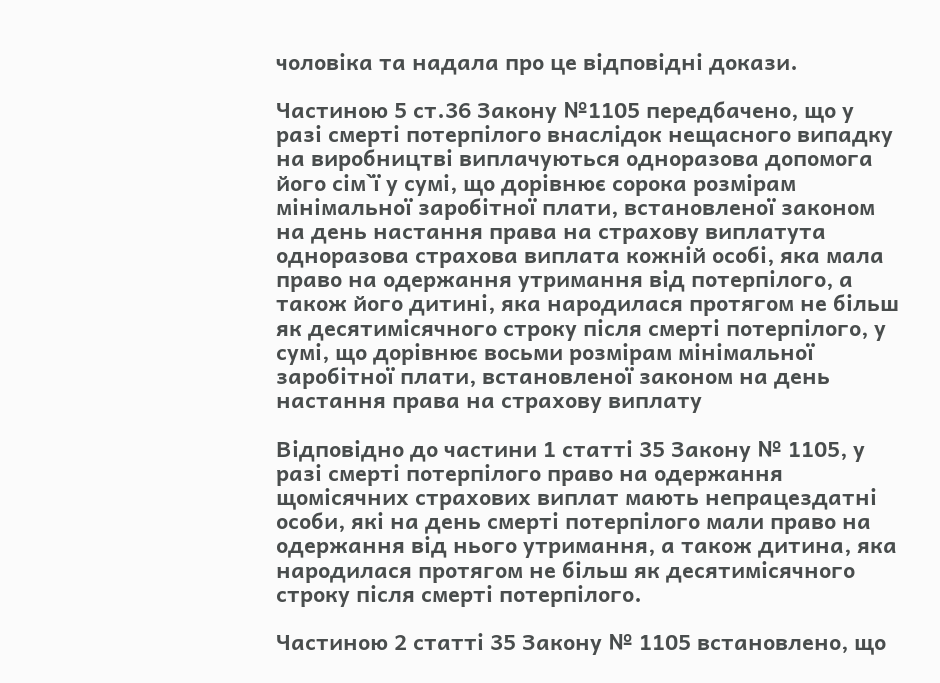чоловіка та надала про це відповідні докази.

Частиною 5 ст.36 Закону №1105 передбачено, що у разі смерті потерпілого внаслідок нещасного випадку на виробництві виплачуються одноразова допомога його сім`ї у сумі, що дорівнює сорока розмірам мінімальної заробітної плати, встановленої законом на день настання права на страхову виплатута одноразова страхова виплата кожній особі, яка мала право на одержання утримання від потерпілого, а також його дитині, яка народилася протягом не більш як десятимісячного строку після смерті потерпілого, у сумі, що дорівнює восьми розмірам мінімальної заробітної плати, встановленої законом на день настання права на страхову виплату

Відповідно до частини 1 статті 35 Закону № 1105, у разі смерті потерпілого право на одержання щомісячних страхових виплат мають непрацездатні особи, які на день смерті потерпілого мали право на одержання від нього утримання, а також дитина, яка народилася протягом не більш як десятимісячного строку після смерті потерпілого.

Частиною 2 статті 35 Закону № 1105 встановлено, що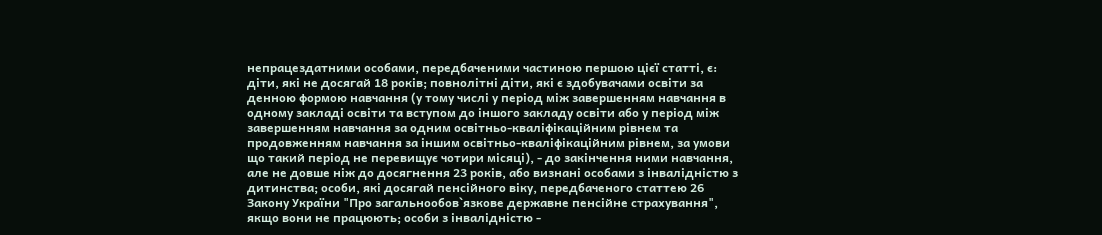непрацездатними особами, передбаченими частиною першою цієї статті, є: діти, які не досягай 18 років; повнолітні діти, які є здобувачами освіти за денною формою навчання (у тому числі у період між завершенням навчання в одному закладі освіти та вступом до іншого закладу освіти або у період між завершенням навчання за одним освітньо-кваліфікаційним рівнем та продовженням навчання за іншим освітньо-кваліфікаційним рівнем, за умови що такий період не перевищує чотири місяці), - до закінчення ними навчання, але не довше ніж до досягнення 23 років, або визнані особами з інвалідністю з дитинства; особи, які досягай пенсійного віку, передбаченого статтею 26 Закону України "Про загальнообов`язкове державне пенсійне страхування", якщо вони не працюють; особи з інвалідністю -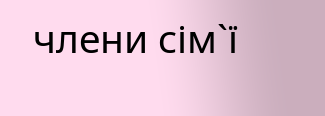члени сім`ї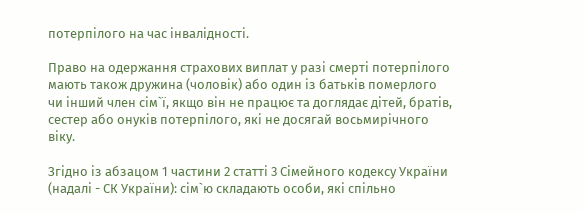потерпілого на час інвалідності.

Право на одержання страхових виплат у разі смерті потерпілого мають також дружина (чоловік) або один із батьків померлого чи інший член сім`ї, якщо він не працює та доглядає дітей, братів, сестер або онуків потерпілого, які не досягай восьмирічного віку.

Згідно із абзацом 1 частини 2 статті 3 Сімейного кодексу України (надалі - СК України): сім`ю складають особи, які спільно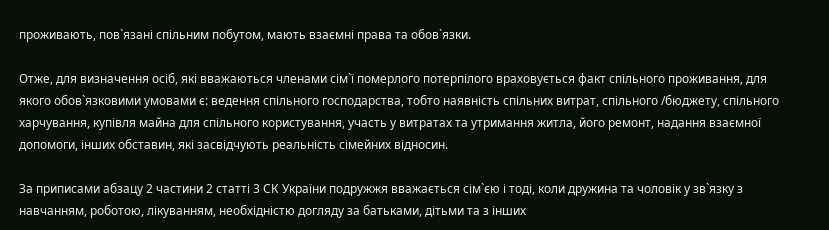проживають, пов`язані спільним побутом, мають взаємні права та обов`язки.

Отже, для визначення осіб, які вважаються членами сім`ї померлого потерпілого враховується факт спільного проживання, для якого обов`язковими умовами є: ведення спільного господарства, тобто наявність спільних витрат, спільного /бюджету, спільного харчування, купівля майна для спільного користування, участь у витратах та утримання житла, його ремонт, надання взаємної допомоги, інших обставин, які засвідчують реальність сімейних відносин.

За приписами абзацу 2 частини 2 статті 3 СК України подружжя вважається сім`єю і тоді, коли дружина та чоловік у зв`язку з навчанням, роботою, лікуванням, необхідністю догляду за батьками, дітьми та з інших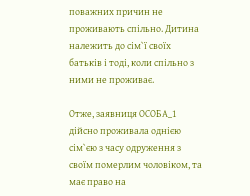поважних причин не проживають спільно. Дитина належить до сім`ї своїх батьків і тоді, коли спільно з ними не проживає.

Отже, заявниця ОСОБА_1 дійсно проживала однією сім`єю з часу одруження з своїм померлим чоловіком, та має право на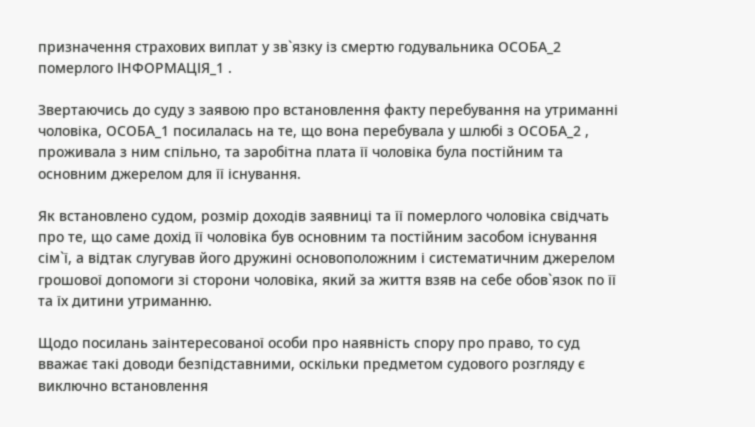призначення страхових виплат у зв`язку із смертю годувальника ОСОБА_2 померлого ІНФОРМАЦІЯ_1 .

Звертаючись до суду з заявою про встановлення факту перебування на утриманні чоловіка, ОСОБА_1 посилалась на те, що вона перебувала у шлюбі з ОСОБА_2 , проживала з ним спільно, та заробітна плата її чоловіка була постійним та основним джерелом для її існування.

Як встановлено судом, розмір доходів заявниці та її померлого чоловіка свідчать про те, що саме дохід її чоловіка був основним та постійним засобом існування сім`ї, а відтак слугував його дружині основоположним і систематичним джерелом грошової допомоги зі сторони чоловіка, який за життя взяв на себе обов`язок по її та їх дитини утриманню.

Щодо посилань заінтересованої особи про наявність спору про право, то суд вважає такі доводи безпідставними, оскільки предметом судового розгляду є виключно встановлення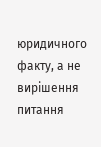юридичного факту, а не вирішення питання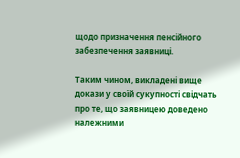щодо призначення пенсійного забезпечення заявниці.

Таким чином, викладені вище докази у своїй сукупності свідчать про те, що заявницею доведено належними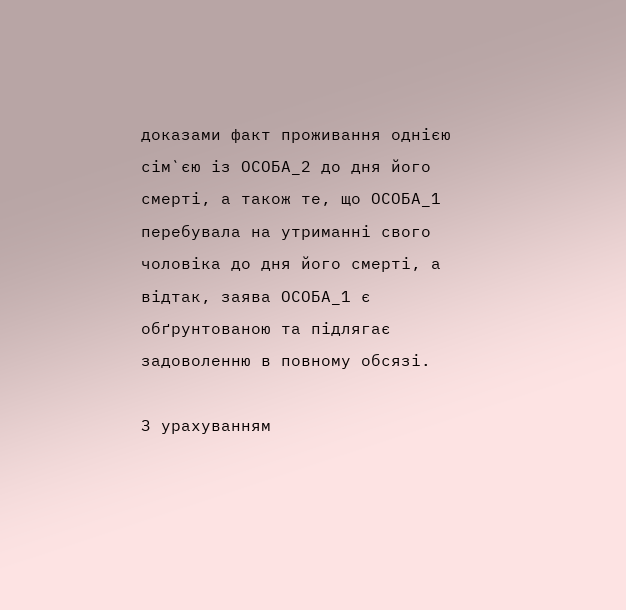доказами факт проживання однією сім`єю із ОСОБА_2 до дня його смерті, а також те, що ОСОБА_1 перебувала на утриманні свого чоловіка до дня його смерті, а відтак, заява ОСОБА_1 є обґрунтованою та підлягає задоволенню в повному обсязі.

З урахуванням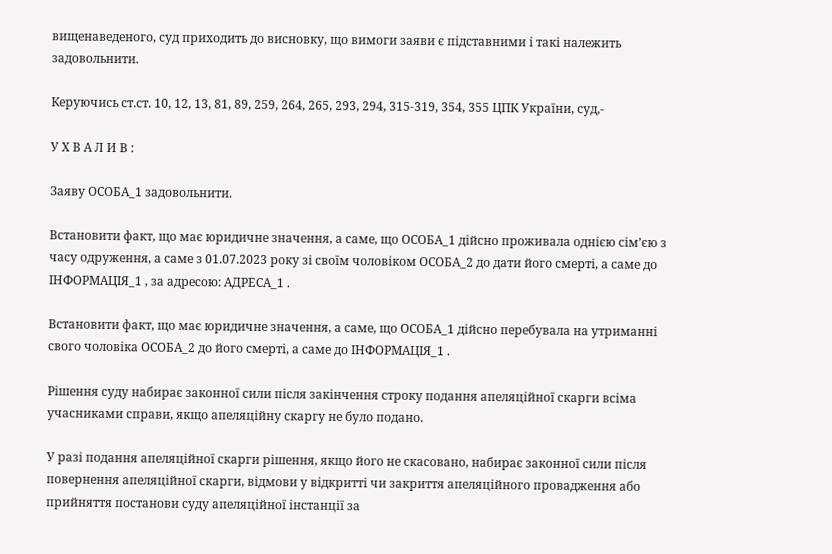вищенаведеного, суд приходить до висновку, що вимоги заяви є підставними і такі належить задовольнити.

Керуючись ст.ст. 10, 12, 13, 81, 89, 259, 264, 265, 293, 294, 315-319, 354, 355 ЦПК України, суд,-

У Х В А Л И В :

Заяву ОСОБА_1 задовольнити.

Встановити факт, що має юридичне значення, а саме, що ОСОБА_1 дійсно проживала однією сім’єю з часу одруження, а саме з 01.07.2023 року зі своїм чоловіком ОСОБА_2 до дати його смерті, а саме до ІНФОРМАЦІЯ_1 , за адресою: АДРЕСА_1 .

Встановити факт, що має юридичне значення, а саме, що ОСОБА_1 дійсно перебувала на утриманні свого чоловіка ОСОБА_2 до його смерті, а саме до ІНФОРМАЦІЯ_1 .

Рішення суду набирає законної сили після закінчення строку подання апеляційної скарги всіма учасниками справи, якщо апеляційну скаргу не було подано.

У разі подання апеляційної скарги рішення, якщо його не скасовано, набирає законної сили після повернення апеляційної скарги, відмови у відкритті чи закриття апеляційного провадження або прийняття постанови суду апеляційної інстанції за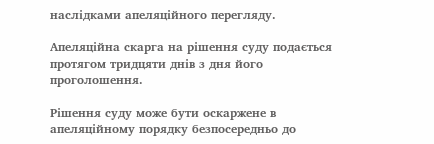наслідками апеляційного перегляду.

Апеляційна скарга на рішення суду подається протягом тридцяти днів з дня його проголошення.

Рішення суду може бути оскаржене в апеляційному порядку безпосередньо до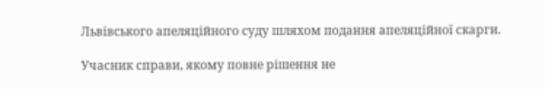Львівського апеляційного суду шляхом подання апеляційної скарги.

Учасник справи, якому повне рішення не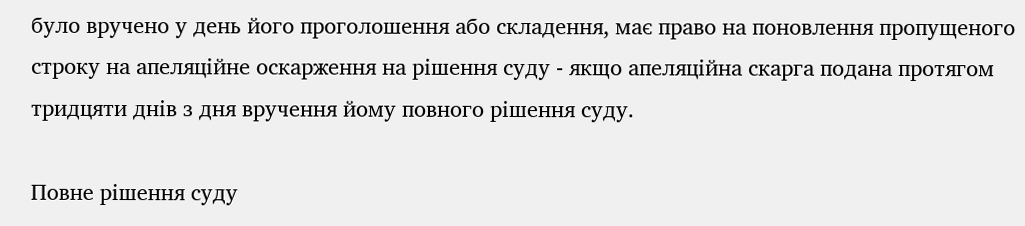було вручено у день його проголошення або складення, має право на поновлення пропущеного строку на апеляційне оскарження на рішення суду - якщо апеляційна скарга подана протягом тридцяти днів з дня вручення йому повного рішення суду.

Повне рішення суду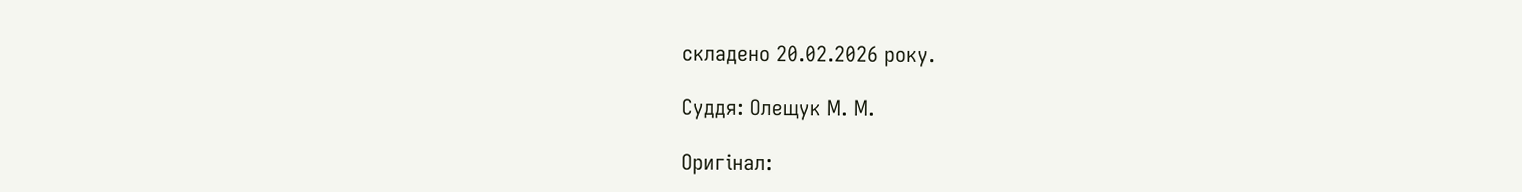складено 20.02.2026 року.

Суддя: Олещук М. М.

Оригінал: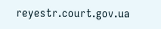reyestr.court.gov.ua